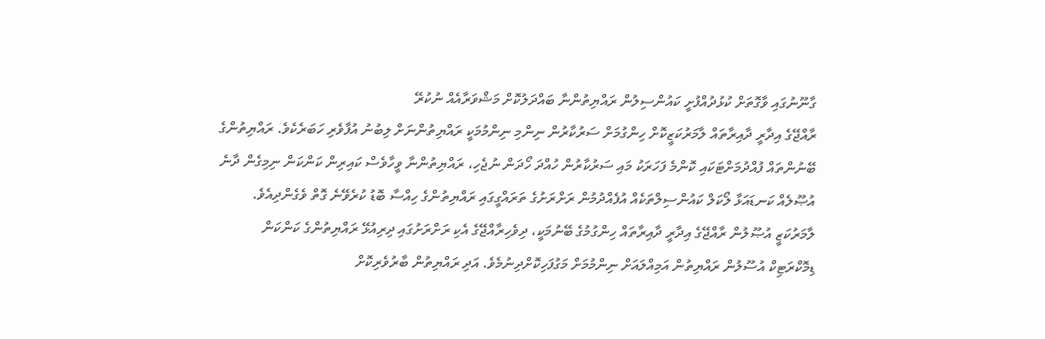ގާނޫނުގައި ވާގޮތަށް ކުޅުދުއްފުށީ ކައުންސިލުން ރައްޔިތުންނާ ބައްދަލުކޮށް މަޝްވަރާއެއް ނުކުރޭ
ރާއްޖޭގެ އިދާރީ ދާއިރާތައް ލާމަރުކަޒީކޮށް ހިންގުމަށް ސަރުކާރުން ނިންމި ނިންމުމަކީ ރައްޔިތުންނަށް ލިބުނު އުފާވެރި ހަބަރެކެވެ. ރައްޔިތުންގެ ބޭނުންތައް ފުއްދުމަށްޓަކައި ކޮންމެ ފަހަރަކު މައި ސަރުކާރުން ހުއްދަ ހޯދަން ނުޖެހި، ރައްޔިތުންނާ ވީހާވެސް ކައިރިން ކަންކަން ނިމިގެން ދާނެ އުޞޫލެއް ކަނޑައަޅާ ލޯކަލް ކައުންސިލްތަކެއް އުފެއްދުމުން ރަށްރަށުގެ ތަރައްގީގައި ރައްޔިތުންގެ ހިއްސާ ބޮޑު ކުރެވޭނެ ގޮތް ވެގެންދިއެވެ. ލާމަރުކަޒީ އުޞޫލުން ރާއްޖޭގެ އިދާރީ ދާއިރާތައް ހިންގުމުގެ ބޭނުމަކީ، ދިވެހިރާއްޖޭގެ އެކި ރަށްރަށުގައި ދިރިއުޅޭ ރައްޔިތުންގެ ކަންކަން ޑިމޮކްރަޓިކް އުސޫލުން ރައްޔިތުން އަމިއްލައަށް ނިންމުމަށް މަގުފަހިކޮށްދިނުމެވެ. އަދި ރައްޔިތުން ބާރުވެރިކޮށް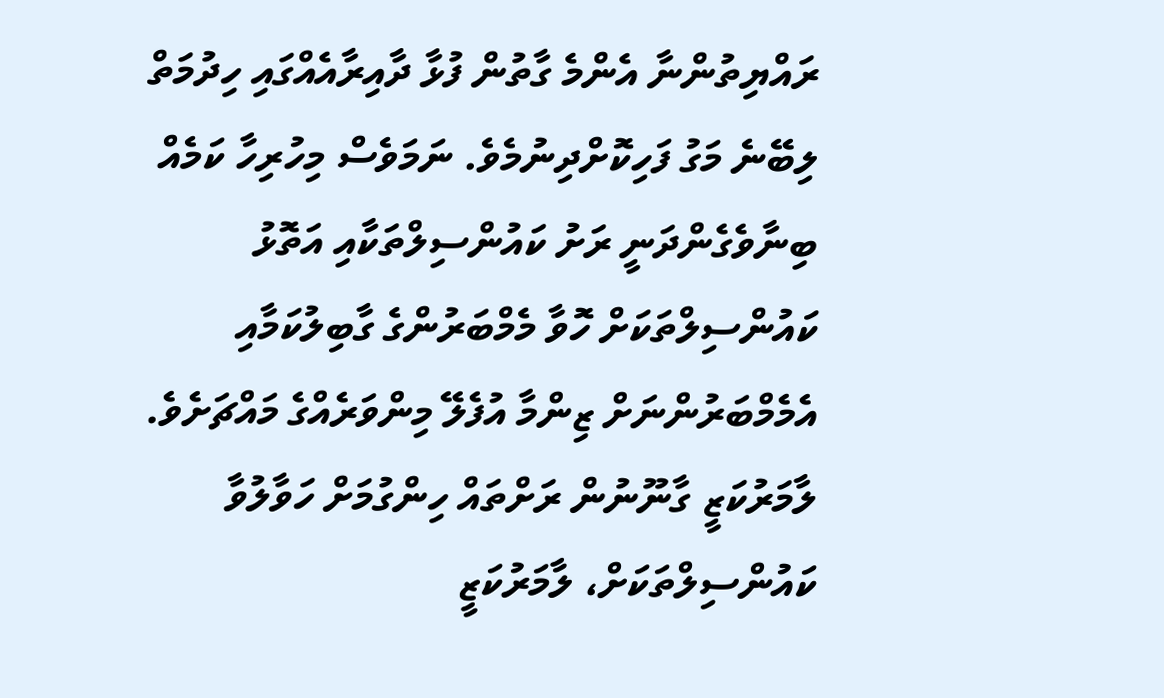ރައްޔިތުންނާ އެންމެ ގާތުން ފުޅާ ދާއިރާއެއްގައި ހިދުމަތް ލިބޭނެ މަގު ފަހިކޮށްދިނުމެވެ. ނަމަވެސް މިހުރިހާ ކަމެއް ބިނާވެގެންދަނީ ރަށު ކައުންސިލްތަކާއި އަތޮޅު ކައުންސިލްތަކަށް ހޮވާ މެމްބަރުންގެ ގާބިލުކަމާއި އެމެމްބަރުންނަށް ޒިންމާ އުފެލޭ މިންވަރެއްގެ މައްޗަށެވެ.
ލާމަރުކަޒީ ގާނޫނުން ރަށްތައް ހިންގުމަށް ހަވާލުވާ ކައުންސިލްތަކަށް، ލާމަރުކަޒީ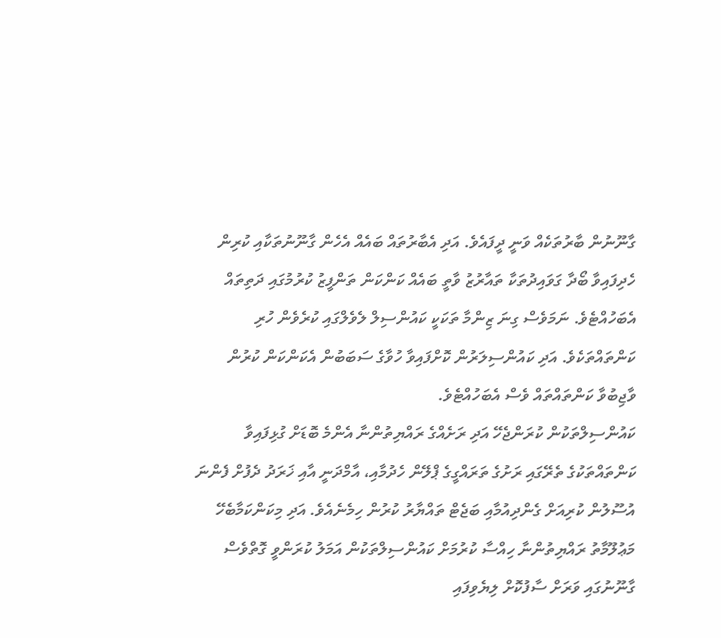ގާނޫނުން ބާރުތަކެއް ވަނީ ދީފައެވެ. އަދި އެބާރުތައް ބައެއް އެހެން ގާނޫނުތަކާއި ކުރިން ހެދިފައިވާ ބޯދާ ގަވައިދުތަކާ ތައާރުޒު ވާތީ ބައެއް ކަންކަން ތަންފީޒު ކުރުމުގައި ދަތިތައް އެބަހުއްޓެވެ. ނަމަވެސް ގިނަ ޒިންމާ ތަކަކީ ކައުންސިލް ލެވެލްގައި ކުރެވެން ހުރި ކަންތައްތަކެވެ. އަދި ކައުންސިލަރުން ކޮށްފައިވާ ހުވާގެ ސަބަބުން އެކަންކަން ކުރުން ވާޖިބުވާ ކަންތައްތައް ވެސް އެބަހުއްޓެވެ.
ކައުންސިލްތަކުން ކުރަންޖެހޭ އަދި ރަށެއްގެ ރައްޔިތުންނާ އެންމެ ބޮޑަށް ގުޅިފައިވާ ކަންތައްތަކުގެ ތެރޭގައި ރަށުގެ ތަރައްގީގެ ޕްލޭން ހެދުމާއި، އާމްދަނީ އާއި ޚަރަދު ދެފުށް ފެންނަ އުސޫލުން ކުރިއަށް ގެންދިއުމާއި ބަޖެޓް ތައްޔާރު ކުރުން ހިމެނެއެވެ. އަދި މިކަންކަމާބެހޭ މަޢުލޫމާތު ރައްޔިތުންނާ ހިއްސާ ކުރުމަށް ކައުންސިލްތަކުން އަމަލު ކުރަންވީ ގޮތްވެސް ގާނޫނުގައި ވަރަށް ސާފުކޮށް ލިޔެވިފައި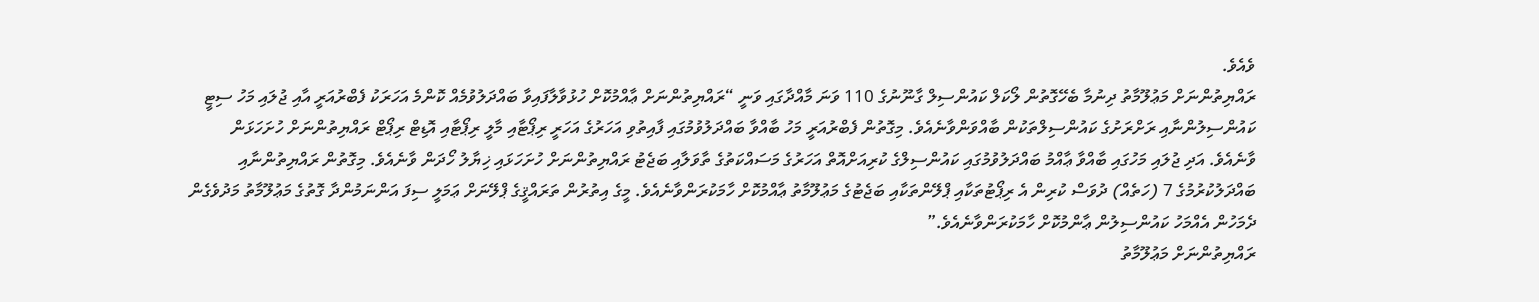ވެއެވެ.
ރައްޔިތުންނަށް މަޢުލޫމާތު ދިނުމާ ބެހޭގޮތުން ލޯކަލް ކައުންސިލް ގާނޫނުގެ 110 ވަނަ މާއްދާގައި ވަނީ “ރައްޔިތުންނަށް ޢާއްމުކޮށް ހުޅުވާލާފައިވާ ބައްދަލުވުމެއް ކޮންމެ އަހަރަކު ފެބްރުއަރީ އާއި ޖުލައި މަހު ސިޓީ ކައުންސިލުންނާއި ރަށްރަށުގެ ކައުންސިލްތަކުން ބާއްވަންވާނެއެވެ. މިގޮތުން ފެބްރުއަރީ މަހު ބާއްވާ ބައްދަލުވުމުގައި ފާއިތުވި އަހަރުގެ އަހަރީ ރިޕޯޓާއި މާލީ ރިޕޯޓާއި އޮޑިޓް ރިޕޯޓް ރައްޔިތުންނަށް ހުށަހަޅަން ވާނެއެވެ. އަދި ޖުލައި މަހުގައި ބާއްވާ ޢާއްމު ބައްދަލުވުމުގައި ކައުންސިލްގެ ކުރިއަށްއޮތް އަހަރުގެ މަސައްކަތުގެ ތާވަލާއި ބަޖެޓު ރައްޔިތުންނަށް ހުށަހަޅައި ޚިޔާލު ހޯދަން ވާނެއެވެ. މިގޮތުން ރައްޔިތުންނާއި ބައްދަލުކުރުމުގެ 7 (ހަތެއް) ދުވަސް ކުރިން އެ ރިޕޯޓުތަކާއި ޕްލޭންތަކާއި ބަޖެޓުގެ މަޢުލޫމާތު ޢާއްމުކޮށް ހާމަކުރަންވާނެއެވެ. މީގެ އިތުރުން ތަރައްޤީގެ ޕްލޭނަށް ޢަމަލީ ސިފަ އަންނަމުންދާ ގޮތުގެ މަޢުލޫމާތު މަދުވެގެން ދެމަހުން އެއްމަހު ކައުންސިލުން ޢާންމުކޮށް ހާމަކުރަންވާނެއެވެ.”
ރައްޔިތުންނަށް މަޢުލޫމާތު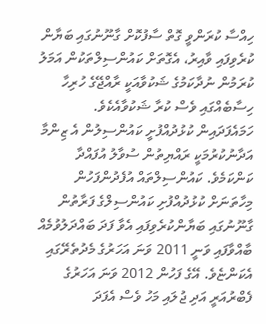ހިއްސާ ކުރަންވީ ގޮތް ސާފުކޮށް ގާނޫނުގައި ބަޔާން ކުރެވިފައި ވާއިރު، އެގޮތަށް ކައުންސިލްތަކުން އަމަލު ކުރަމުން ނުދާކަމުގެ ޝަކުވާއަކީ ރާއްޖޭގެ ހުރިހާ ހިސާބެއްގައި ވެސް ކުރާ ޝަކުވާއެކެވެ. ހަމައެފަދައިން ކުޅުދުއްފުށީ ކައުންސިލުން އެ ޒިންމާ އަދާނުކުރުމަކީ ރައްޔިތުން ސުވާލު އުފައްދާ ކަންކަމެވެ. ކައުންސިލްތައް އުފެދުންފަހުން މިހާތަނަށް ކުޅުދުއްފުށި ކައުންސިލްގެ ފަރާތުން ގާނޫނުގައި ބަޔާންކުރެވިފައި އެވާ ފަދަ ބައްދަލުވުމެއް ބާއްވާފައި ވަނީ 2011 ވަނަ އަހަރުގެ މެދުތެރޭގައި އެކަންޏެވެ. އޭގެ ފަހުން 2012 ވަނަ އަހަރުގެ ފެބްރުއަރީ އަދި ޖުލައި މަހު ވެސް އެފަދަ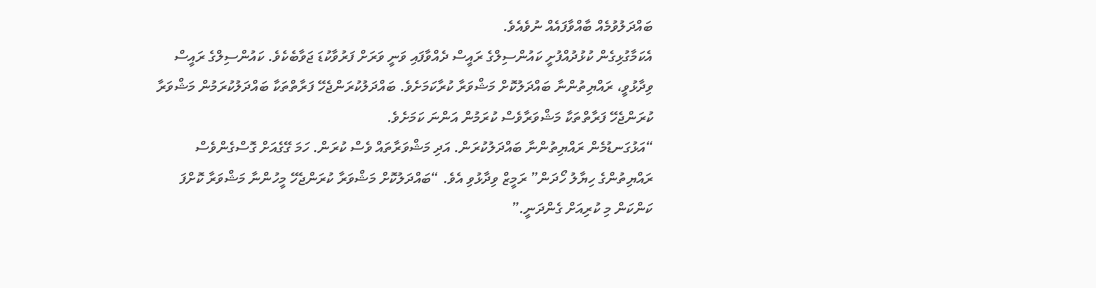ބައްދަލުވުމެއް ބާއްވާފައެއް ނުވެއެވެ.
އެކަމާގުޅިގެން ކުޅުދުއްފުށީ ކައުންސިލްގެ ރައީސް ދެއްވާފައި ވަނީ ވަރަށް ފަރުވާކުޑަ ޖަވާބެކެވެ. ކައުންސިލްގެ ރައީސް ވިދާޅުވީ، ރައްޔިތުންނާ ބައްދަލުކޮށް މަޝްވަރާ ކުރާކަމަށެވެ. ބައްދަލުކުރަންޖެހޭ ފަރާތްތަކާ ބައްދަލުކުރަމުން މަޝްވަރާ ކުރަންޖެހޭ ފަރާތްތަކާ މަޝްވަރާވެސް ކުރަމުން އަންނަ ކަމަށެވެ.
“އަޅުގަނޑުމެން ރައްޔިތުންނާ ބައްދަލުކުރަން. އަދި މަޝްވަރާތައް ވެސް ކުރަން. ހަމަ ގޭގެއަށް ގޮސްގެންވެސް ރައްޔިތުންގެ ހިޔާލު ހޯދަން” ރަމީޒް ވިދާޅުވި އެވެ. “ބައްދަލުކޮށް މަޝްވަރާ ކުރަންޖެހޭ މީހުންނާ މަޝްވަރާ ކޮށްފަ ކަންކަން މި ކުރިއަށް ގެންދަނީ.”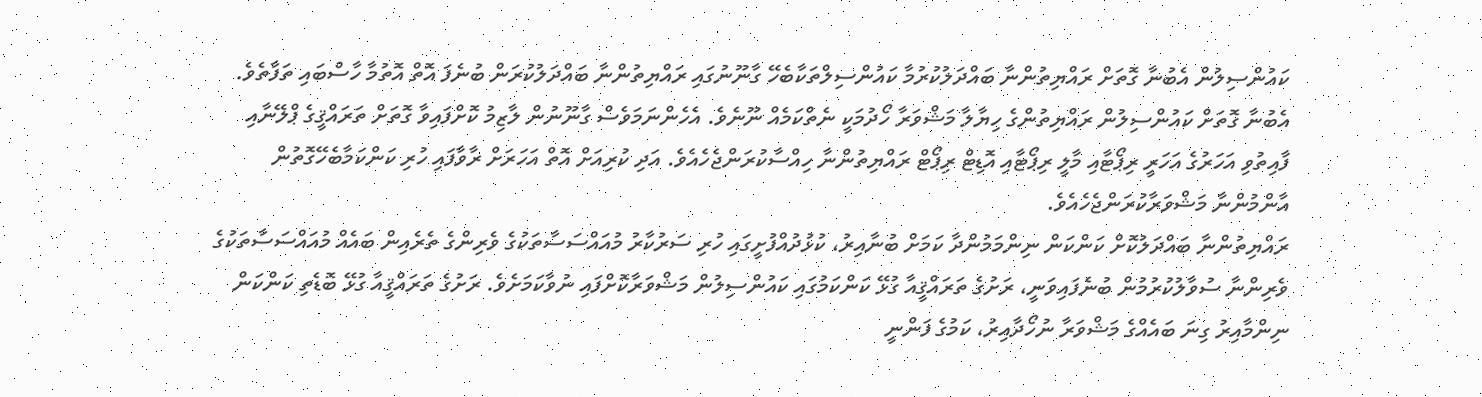ކައުންސިލުން އެބުނާ ގޮތަށް ރައްޔިތުންނާ ބައްދަލުކުރުމާ ކައުންސިލްތަކާބެހޭ ގާނޫނުގައި ރައްޔިތުންނާ ބައްދަލުކުރަން ބުނެފަ އޮތް އޮތުމާ ހާސްބައި ތަފާތެވެ. އެބުނާ ގޮތަށް ކައުންސިލުން ރައްޔިތުންގެ ހިޔާލާ މަޝްވަރާ ހޯދުމަކީ ނެތްކަމެއް ނޫނެވެ. އެހެންނަމަވެސް ގާނޫނުން ލާޒިމު ކޮށްފައިވާ ގޮތަށް ތަރައްޤީގެ ޕްލޭނާއި ފާއިތުވި އަހަރުގެ އަހަރީ ރިޕޯޓާއި މާލީ ރިޕޯޓާއި އޮޑިޓް ރިޕޯޓް ރައްޔިތުންނާ ހިއްސާކުރަންޖެހެއެވެ. އަދި ކުރިއަށް އޮތް އަހަރަށް ރާވާފައި ހުރި ކަންކަމާބެހޭގޮތުން އާންމުންނާ މަޝްވަރާކުރަންޖެހެއެވެ.
ރައްޔިތުންނާ ބައްދަލުކޮށް ކަންކަން ނިންމަމުންދާ ކަމަށް ބުނާއިރު، ކުޅުދުއްފުށީގައި ހުރި ސަރުކާރު މުއައްސަސާތަކުގެ ވެރިންގެ ތެރެއިން ބައެއް މުއައްސަސާތަކުގެ ވެރިންނާ ސުވާލުކުރުމުން ބުނެފައިވަނީ، ރަށުގެ ތަރައްޤީއާ ގުޅޭ ކަންކަމުގައި ކައުންސިލުން މަޝްވަރާކޮށްފައި ނުވާކަމަށެވެ. ރަށުގެ ތަރައްޤީއާ ގުޅޭ ބޮޑެތި ކަންކަން ނިންމާއިރު ގިނަ ބައެއްގެ މަޝްވަރާ ނުހޯދާއިރު، ކަމުގެ ފަންނީ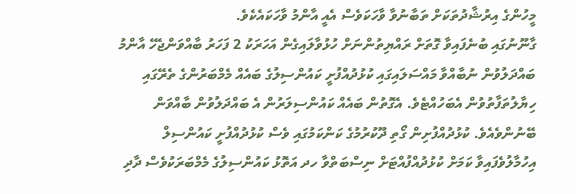މީހުންގެ އިރުޝާދުތަކަށް ތަބާނުވާ ވާހަކަވެސް އެއީ އާންމު ވާހަކައެކެވެ.
ގާނޫނުގައި ބުނެފައިވާ ގޮތަށް ރައްޔިތުންނަށް ހުޅުވާލައިގެން އަހަރަކު 2 ފަހަރު ބާއްވަންޖެހޭ އާންމު ބައްދަލުވުން ނުބާއްވާ މައްސަލައިގައި ކުޅުދުއްފުށީ ކައުންސިލުގެ ބައެއް މެމްބަރުންގެ ތެރޭގައި ހިޔާލުތަފާތުވުން އެބަހުއްޓެވެ. އެގޮތުން ބައެއް ކައުންސިލަރުން އެ ބައްދަލުވުން ބާއްވަން ބޭނުންވެއެވެ. ކުޅުދުއްފުށިން ގޯތި ދޫކުރުމުގެ ކަންކަމުގައި ވެސް ކުޅުދުއްފުށީ ކައުންސިލް އިހުމާލުވެފައިވާ ކަމަށް ކުޅުދުއްފުއްޓަށް ނިސްބަތްވާ ހދ އަތޮޅު ކައުންސިލުގެ މެމްބަރަކުވެސް ދާދި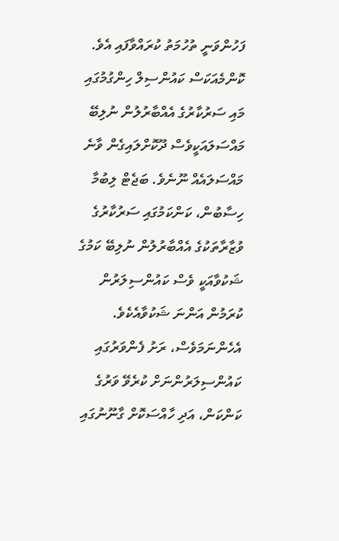ފަހުންވަނީ ތުހުމަތު ކުރައްވާފައި އެވެ.
ކޮންމެއަކަސް ކައުންސިލް ހިންގުމުގައި މައި ސަރުކާރުގެ އެއްބާރުލުން ނުލިބޭ މައްސަލައަކީވެސް ދޫކޮށްލައިގެން ވާނެ މައްސަލައެއް ނޫނެވެ. ބަޖެޓް ލިބުމާ ހިސާބުން، ކަންކަމުގައި ސަރުކާރުގެ ވުޒާރާތަކުގެ އެއްބާރުލުން ނުލިބޭ ކަމުގެ ޝަކުވާއަކީ ވެސް ކައުންސިލަރުން ކުރަމުން އަންނަ ޝަކުވާއެކެވެ. އެހެންނަމަވެސް، ރަށު ފެންވަރުގައި ކައުންސިލަރުންނަށް ކުރެވޭ ވަރުގެ ކަންކަން، އަދި ހާއްސަކޮށް ގާނޫނުގައި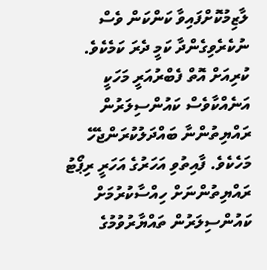ލާޒިމުކޮށްފައިވާ ކަންކަން ވެސް ނުކެރެވިގެންދާ ކަމީ ދެރަ ކަމެކެވެ. ކުރިއަށް އޮތް ފެބްރުއަރީ މަހަކީ އަނެއްކާވެސް ކައުންސިލަރުން ރައްޔިތުންނާ ބައްދަލުކުރަންޖެހޭ މަހެކެވެ. ފާއިތުވި އަހަރުގެ އަހަރީ ރިޕޯޓު ރައްޔިތުންނަށް ހިއްސާކުރުމަށް ކައުންސިލަރުން ތައްޔާރުވުމުގެ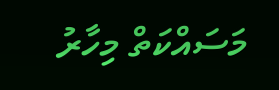މަސައްކަތް މިހާރު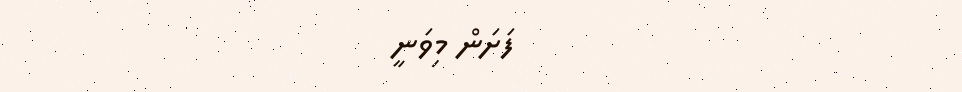ފަށަން މިވަނީ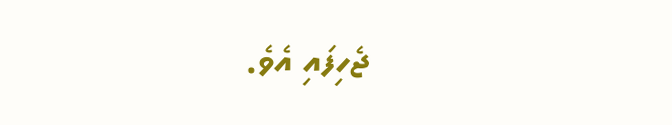ޖެހިފައި އެވެ.